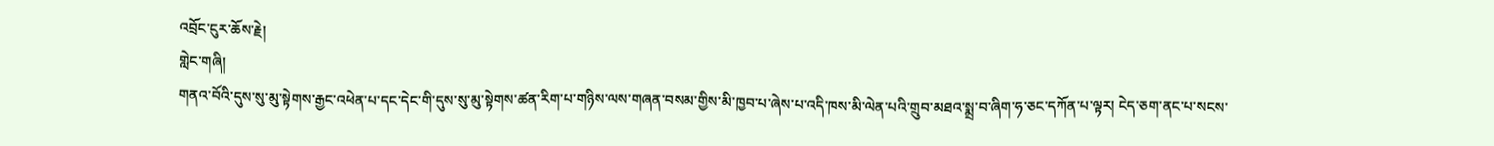འབྲོང་ངུར་ཆོས་རྗེ།
གླེང་གཞི།
གནའ་བོའི་དུས་སུ་མུ་སྟེགས་རྒྱང་འཕེན་པ་དང་དེང་གི་དུས་སུ་མུ་སྟེགས་ཚན་རིག་པ་གཉིས་ལས་གཞན་བསམ་གྱིས་མི་ཁྱབ་པ་ཞེས་པ་འདི་ཁས་མི་ལེན་པའི་གྲུབ་མཐའ་སྨྲ་བ་ཞིག་ཧ་ཅང་དཀོན་པ་ལྟར། ངེད་ཅག་ནང་པ་སངས་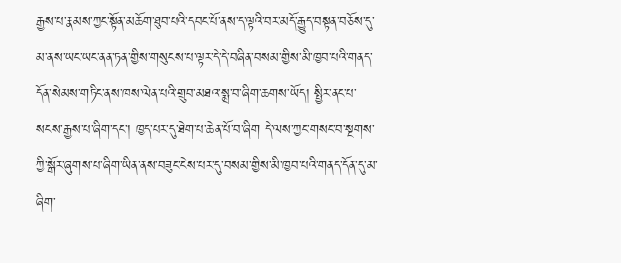རྒྱས་པ་རྣམས་ཀྱང་སྟོན་མཆོག་ཐུབ་པའི་དབང་པོ་ནས་ད་ལྟའི་བར་མདོ་རྒྱུད་བསྟན་བཅོས་དུ་མ་ནས་ཡང་ཡང་ནན་ཏན་གྱིས་གསུངས་པ་ལྟར་དེ་དེ་བཞིན་བསམ་གྱིས་མི་ཁྱབ་པའི་གནད་དོན་སེམས་གཏིང་ནས་ཁས་ལེན་པའི་གྲུབ་མཐའ་སྨྲ་བ་ཞིག་ཆགས་ཡོད། སྤྱིར་ནང་པ་སངས་རྒྱས་པ་ཞིག་དང་། ཁྱད་པར་དུ་ཐེག་པ་ཆེན་པོ་བ་ཞིག དེ་ལས་ཀྱང་གསང་བ་སྔགས་ཀྱི་སྒོར་ཞུགས་པ་ཞིག་ཡིན་ནས་བཟུང་ངེས་པར་དུ་བསམ་གྱིས་མི་ཁྱབ་པའི་གནད་དོན་དུ་མ་ཞིག་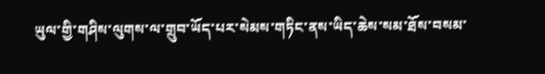ཡུལ་གྱི་གཤིས་ལུགས་ལ་གྲུབ་ཡོད་པར་སེམས་གཏིང་ནས་ཡིད་ཆེས་སམ་ཐོས་བསམ་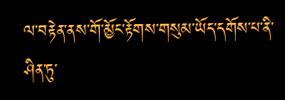ལ་བརྟེན་ནས་གོ་མྱོང་རྟོགས་གསུམ་ཡོད་དགོས་པ་ནི་ཤིན་ཏུ་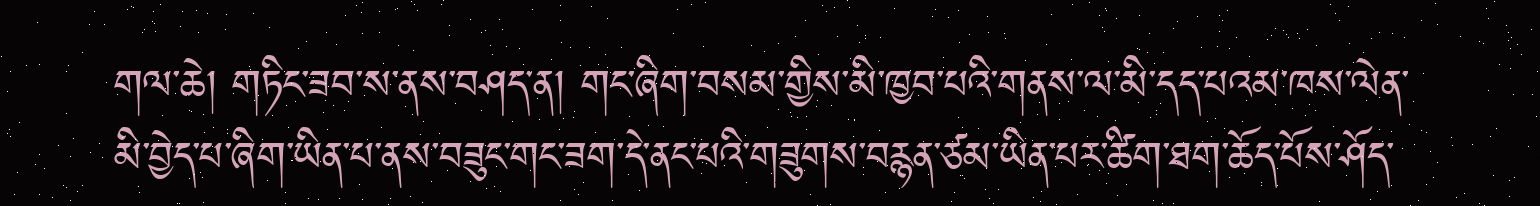གལ་ཆེ། གཏིང་ཟབ་ས་ནས་བཤད་ན། གང་ཞིག་བསམ་གྱིས་མི་ཁྱབ་པའི་གནས་ལ་མི་དད་པའམ་ཁས་ལེན་མི་བྱེད་པ་ཞིག་ཡིན་པ་ནས་བཟུང་གང་ཟག་དེ་ནང་པའི་གཟུགས་བརྙན་ཙམ་ཡིན་པར་ཚིག་ཐག་ཆོད་པོས་ཤོད་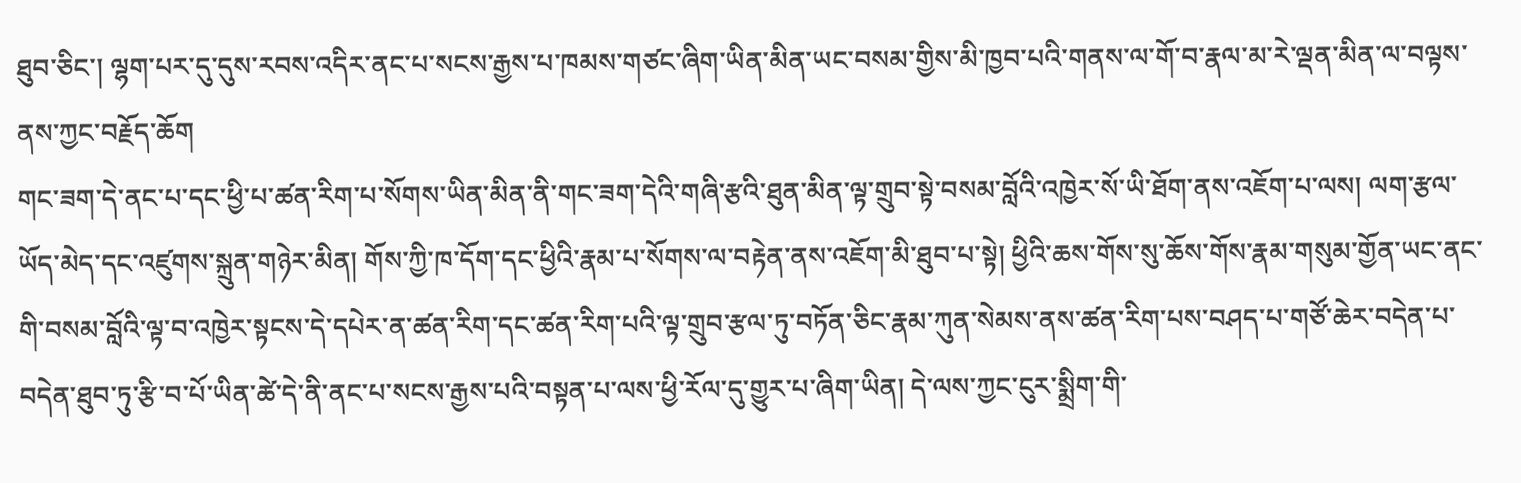ཐུབ་ཅིང་། ལྷག་པར་དུ་དུས་རབས་འདིར་ནང་པ་སངས་རྒྱས་པ་ཁམས་གཙང་ཞིག་ཡིན་མིན་ཡང་བསམ་གྱིས་མི་ཁྱབ་པའི་གནས་ལ་གོ་བ་རྣལ་མ་རེ་ལྡན་མིན་ལ་བལྟས་ནས་ཀྱང་བརྗོད་ཆོག
གང་ཟག་དེ་ནང་པ་དང་ཕྱི་པ་ཚན་རིག་པ་སོགས་ཡིན་མིན་ནི་གང་ཟག་དེའི་གཞི་རྩའི་ཐུན་མིན་ལྟ་གྲུབ་སྟེ་བསམ་བློའི་འཁྱེར་སོ་ཡི་ཐོག་ནས་འཇོག་པ་ལས། ལག་རྩལ་ཡོད་མེད་དང་འཛུགས་སྐྲུན་གཉེར་མིན། གོས་ཀྱི་ཁ་དོག་དང་ཕྱིའི་རྣམ་པ་སོགས་ལ་བརྟེན་ནས་འཇོག་མི་ཐུབ་པ་སྟེ། ཕྱིའི་ཆས་གོས་སུ་ཆོས་གོས་རྣམ་གསུམ་གྱོན་ཡང་ནང་གི་བསམ་བློའི་ལྟ་བ་འཁྱེར་སྟངས་དེ་དཔེར་ན་ཚན་རིག་དང་ཚན་རིག་པའི་ལྟ་གྲུབ་རྩལ་ཏུ་བཏོན་ཅིང་རྣམ་ཀུན་སེམས་ནས་ཚན་རིག་པས་བཤད་པ་གཙོ་ཆེར་བདེན་པ་བདེན་ཐུབ་ཏུ་རྩི་བ་པོ་ཡིན་ཚེ་དེ་ནི་ནང་པ་སངས་རྒྱས་པའི་བསྟན་པ་ལས་ཕྱི་རོལ་དུ་གྱུར་པ་ཞིག་ཡིན། དེ་ལས་ཀྱང་ངུར་སྨྲིག་གི་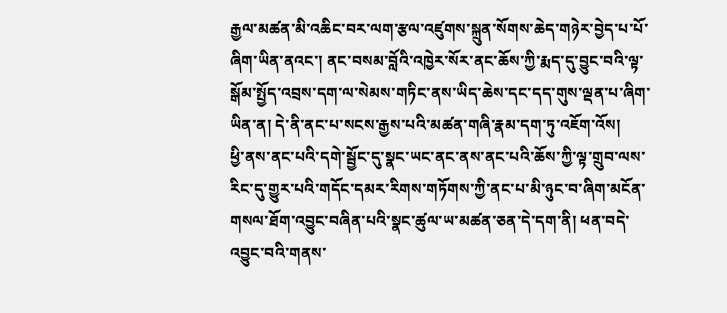རྒྱལ་མཚན་མི་འཆིང་བར་ལག་རྩལ་འཛུགས་སྐྲུན་སོགས་ཆེད་གཉེར་བྱེད་པ་པོ་ཞིག་ཡིན་ནའང་། ནང་བསམ་བློའི་འཁྱེར་སོར་ནང་ཆོས་ཀྱི་རྨད་དུ་བྱུང་བའི་ལྟ་སྒོམ་སྤྱོད་འབྲས་དག་ལ་སེམས་གཏིང་ནས་ཡིད་ཆེས་དང་དད་གུས་ལྡན་པ་ཞིག་ཡིན་ན། དེ་ནི་ནང་པ་སངས་རྒྱས་པའི་མཚན་གཞི་རྣམ་དག་ཏུ་འཇོག་འོས།
ཕྱི་ནས་ནང་པའི་དགེ་སྦྱོང་དུ་སྣང་ཡང་ནང་ནས་ནང་པའི་ཆོས་ཀྱི་ལྟ་གྲུབ་ལས་རིང་དུ་གྱུར་པའི་གདོང་དམར་རིགས་གཏོགས་ཀྱི་ནང་པ་མི་ཉུང་བ་ཞིག་མངོན་གསལ་ཐོག་འབྱུང་བཞིན་པའི་སྣང་ཚུལ་ཡ་མཚན་ཅན་དེ་དག་ནི། ཕན་བདེ་འབྱུང་བའི་གནས་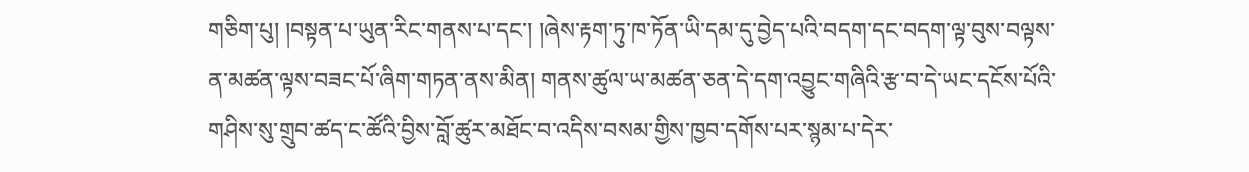གཅིག་པུ། །བསྟན་པ་ཡུན་རིང་གནས་པ་དང་། །ཞེས་རྟག་ཏུ་ཁ་ཏོན་ཡི་དམ་དུ་བྱེད་པའི་བདག་དང་བདག་ལྟ་བུས་བལྟས་ན་མཚན་ལྟས་བཟང་པོ་ཞིག་གཏན་ནས་མིན། གནས་ཚུལ་ཡ་མཚན་ཅན་དེ་དག་འབྱུང་གཞིའི་རྩ་བ་དེ་ཡང་དངོས་པོའི་གཤིས་སུ་གྲུབ་ཚད་ང་ཚོའི་བྱིས་བློ་ཚུར་མཐོང་བ་འདིས་བསམ་གྱིས་ཁྱབ་དགོས་པར་སྙམ་པ་དེར་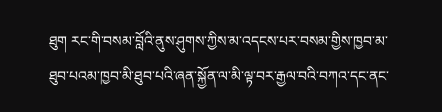ཐུག རང་གི་བསམ་བློའི་ནུས་ཤུགས་ཀྱིས་མ་འདངས་པར་བསམ་གྱིས་ཁྱབ་མ་ཐུབ་པའམ་ཁྱབ་མི་ཐུབ་པའི་ཞན་སྐྱོན་ལ་མི་ལྟ་བར་རྒྱལ་བའི་བཀའ་དང་ནང་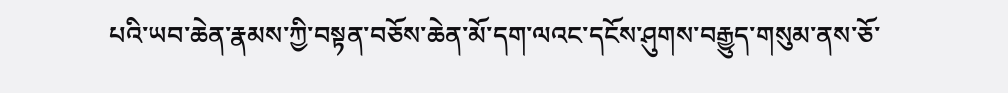པའི་ཡབ་ཆེན་རྣམས་ཀྱི་བསྟན་བཅོས་ཆེན་མོ་དག་ལའང་དངོས་ཤུགས་བརྒྱུད་གསུམ་ནས་ཅོ་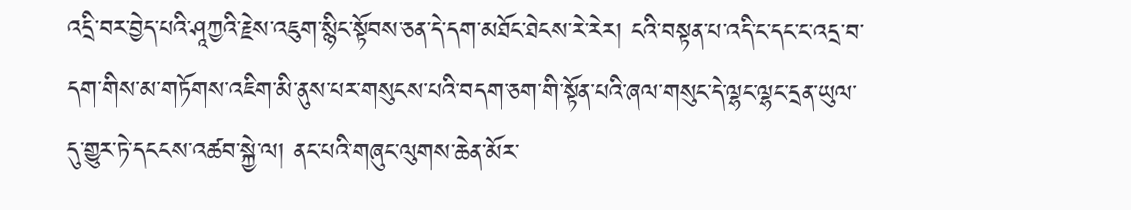འདྲི་བར་བྱེད་པའི་ཤཱཀྱའི་རྗེས་འཇུག་སྙིང་སྟོབས་ཅན་དེ་དག་མཐོང་ཐེངས་རེ་རེར། ངའི་བསྟན་པ་འདི་ང་དང་ང་འདྲ་བ་དག་གིས་མ་གཏོགས་འཇིག་མི་ནུས་པར་གསུངས་པའི་བདག་ཅག་གི་སྟོན་པའི་ཞལ་གསུང་དེ་ལྷང་ལྷང་དྲན་ཡུལ་དུ་གྱུར་ཏེ་དངངས་འཚབ་སྐྱེ་ལ། ནང་པའི་གཞུང་ལུགས་ཆེན་མོར་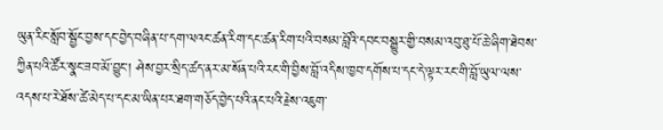ཡུན་རིང་སློབ་སྦྱོང་བྱས་དང་བྱེད་བཞིན་པ་དག་ལའང་ཚན་རིག་དང་ཚན་རིག་པའི་བསམ་བློའི་དབང་བསྒྱུར་གྱི་བསམ་འབུ་ཐུ་པོ་ཆེ་ཞིག་ཐེབས་ཀྱིན་པའི་ཚོར་སྣང་ཟབ་མོ་བྱུང་། ཤེས་བྱར་སྲིད་ཚད་ནར་མ་སོན་པའི་རང་གི་བྱིས་བློ་འདིས་ཁྱབ་དགོས་པ་དང་དེ་ལྟར་རང་གི་བློ་ཡུལ་ལས་འདས་པ་རེ་ཐོས་ཚེ་མེད་པ་དང་མ་ཡིན་པར་ཐག་གཅོད་བྱེད་པའི་ནང་པའི་རྗེས་འཇུག་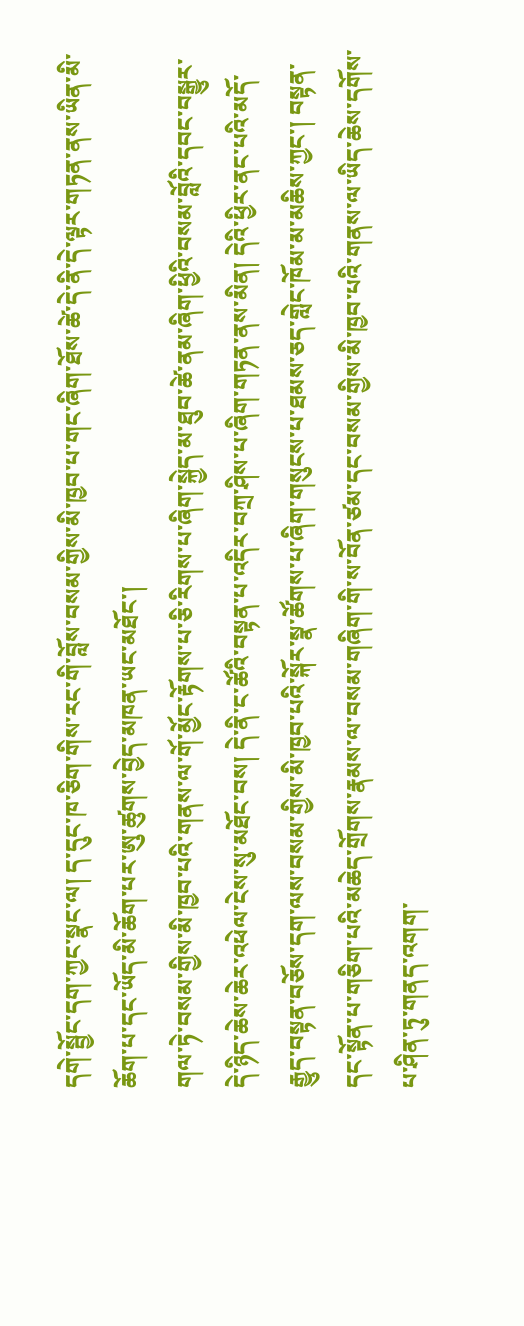དགེ་སྦྱོང་དག་ཀྱང་སྣང་ལ། ད་དུང་ཁ་ཅིག་གིས་རང་གི་བློས་བསམ་གྱིས་མི་ཁྱབ་པ་གང་ཞིག་ཐོས་ཚེ་དེ་ནི་དེ་ལྟར་གཏན་ནས་ཡིན་མི་ཆོག་པ་དང་ཡོད་མི་ཆོག་པར་ཨུ་ཚུགས་བྱེད་མཁན་ཡང་མཐོང་།
གལ་ཏེ་བསམ་གྱིས་མི་ཁྱབ་པའི་གནས་ལ་གོ་མྱོང་རྟོགས་པ་ཅི་རིགས་པ་ཞིག་སྐྱེད་མ་ཐུབ་ཚེ་ནམ་ཞིག་ཕྱིའི་བསམ་བློའི་དབང་བསྒྱུར་དེ་ཉིད་ཆེས་ཆེར་འཕེལ་ངེས་སུ་མཐོང་བས། དེ་ནི་ང་ཚོའི་བསྟན་པ་འདིར་བཀྲ་ཤིས་པ་ཞིག་གཏན་ནས་མིན། དེའི་ཕྱིར་ནང་པའི་མདོ་རྒྱུད་བསྟན་བཅོས་དག་ལས་བསམ་གྱིས་མི་ཁྱབ་པའི་སྐོར་སྣ་ཚོགས་པ་ཞིག་གསུངས་པ་ཐམས་ཅད་གླེང་ཁོམ་མ་མཆིས་ཀྱང་། བསྟན་དང་སྟོན་པ་གཅིག་པའི་མཆེད་གྲོགས་རྣམས་ལ་བསམ་གཞིག་གི་ས་བོན་ཙམ་དང་བསམ་གྱིས་མི་ཁྱབ་པའི་གནས་ལ་ཡིད་ཆེས་དགོས་པ་ཤིན་ཏུ་གནད་འགག་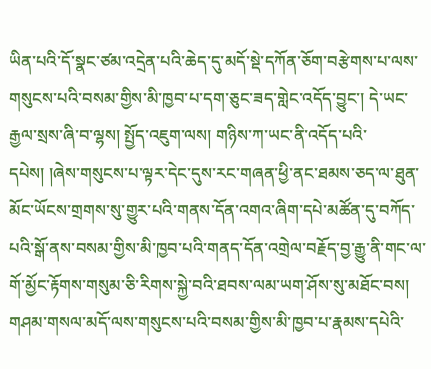ཡིན་པའི་དོ་སྣང་ཙམ་འདྲེན་པའི་ཆེད་དུ་མདོ་སྡེ་དཀོན་ཅོག་བརྩེགས་པ་ལས་གསུངས་པའི་བསམ་གྱིས་མི་ཁྱབ་པ་དག་ཅུང་ཟད་གླེང་འདོད་བྱུང་། དེ་ཡང་རྒྱལ་སྲས་ཞི་བ་ལྷས། སྤྱོད་འཇུག་ལས། གཉིས་ཀ་ཡང་ནི་འདོད་པའི་དཔེས། །ཞེས་གསུངས་པ་ལྟར་དེང་དུས་རང་གཞན་ཕྱི་ནང་ཐམས་ཅད་ལ་ཐུན་མོང་ཡོངས་གྲགས་སུ་གྱུར་པའི་གནས་དོན་འགའ་ཞིག་དཔེ་མཚོན་དུ་བཀོད་པའི་སྒོ་ནས་བསམ་གྱིས་མི་ཁྱབ་པའི་གནད་དོན་འགྲེལ་བརྗོད་བྱ་རྒྱུ་ནི་གང་ལ་གོ་མྱོང་རྟོགས་གསུམ་ཅི་རིགས་སྐྱེ་བའི་ཐབས་ལམ་ཡག་ཤོས་སུ་མཐོང་བས། གཤམ་གསལ་མདོ་ལས་གསུངས་པའི་བསམ་གྱིས་མི་ཁྱབ་པ་རྣམས་དཔེའི་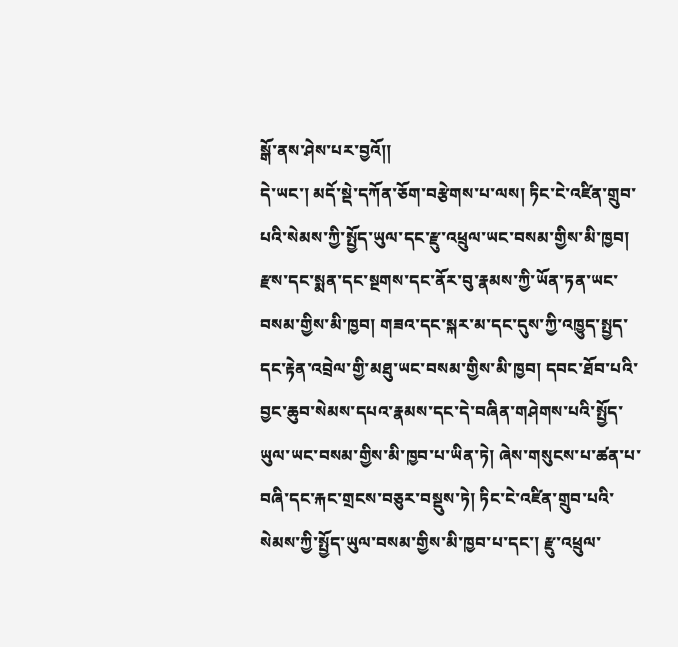སྒོ་ནས་ཤེས་པར་བྱའོ།།
དེ་ཡང་། མདོ་སྡེ་དཀོན་ཅོག་བརྩེགས་པ་ལས། ཏིང་ངེ་འཛིན་གྲུབ་པའི་སེམས་ཀྱི་སྤྱོད་ཡུལ་དང་རྫུ་འཕྲུལ་ཡང་བསམ་གྱིས་མི་ཁྱབ། རྫས་དང་སྨན་དང་སྔགས་དང་ནོར་བུ་རྣམས་ཀྱི་ཡོན་ཏན་ཡང་བསམ་གྱིས་མི་ཁྱབ། གཟའ་དང་སྐར་མ་དང་དུས་ཀྱི་འཁྱུད་སྤྱད་དང་རྟེན་འབྲེལ་གྱི་མཐུ་ཡང་བསམ་གྱིས་མི་ཁྱབ། དབང་ཐོབ་པའི་བྱང་ཆུབ་སེམས་དཔའ་རྣམས་དང་དེ་བཞིན་གཤེགས་པའི་སྤྱོད་ཡུལ་ཡང་བསམ་གྱིས་མི་ཁྱབ་པ་ཡིན་ཏེ། ཞེས་གསུངས་པ་ཚན་པ་བཞི་དང་རྐང་གྲངས་བཅུར་བསྡུས་ཏེ། ཏིང་ངེ་འཛིན་གྲུབ་པའི་སེམས་ཀྱི་སྤྱོད་ཡུལ་བསམ་གྱིས་མི་ཁྱབ་པ་དང་། རྫུ་འཕྲུལ་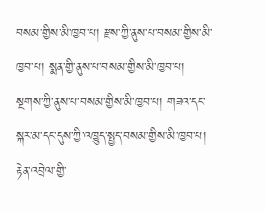བསམ་གྱིས་མི་ཁྱབ་པ། རྫས་ཀྱི་ནུས་པ་བསམ་གྱིས་མི་ཁྱབ་པ། སྨན་གྱི་ནུས་པ་བསམ་གྱིས་མི་ཁྱབ་པ། སྔགས་ཀྱི་ནུས་པ་བསམ་གྱིས་མི་ཁྱབ་པ། གཟའ་དང་སྐར་མ་དང་དུས་ཀྱི་འཁྱུད་སྤྱད་བསམ་གྱིས་མི་ཁྱབ་པ། རྟེན་འབྲེལ་གྱི་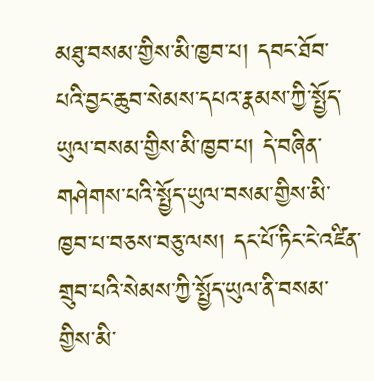མཐུ་བསམ་གྱིས་མི་ཁྱབ་པ། དབང་ཐོབ་པའི་བྱང་ཆུབ་སེམས་དཔའ་རྣམས་ཀྱི་སྤྱོད་ཡུལ་བསམ་གྱིས་མི་ཁྱབ་པ། དེ་བཞིན་གཤེགས་པའི་སྤྱོད་ཡུལ་བསམ་གྱིས་མི་ཁྱབ་པ་བཅས་བཅུ་ལས། དང་པོ་ཏིང་ངེ་འཛིན་གྲུབ་པའི་སེམས་ཀྱི་སྤྱོད་ཡུལ་ནི་བསམ་གྱིས་མི་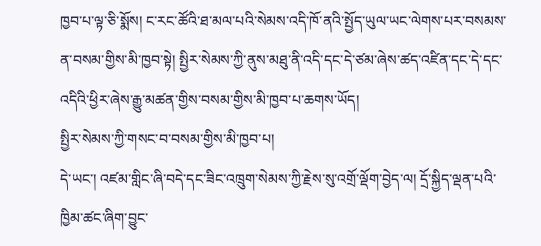ཁྱབ་པ་ལྟ་ཅི་སྨོས། ང་རང་ཚོའི་ཐ་མལ་པའི་སེམས་འདི་ཁོ་ནའི་སྤྱོད་ཡུལ་ཡང་ལེགས་པར་བསམས་ན་བསམ་གྱིས་མི་ཁྱབ་སྟེ། སྤྱིར་སེམས་ཀྱི་ནུས་མཐུ་ནི་འདི་དང་དེ་ཙམ་ཞེས་ཚད་འཛིན་དང་དེ་དང་འདིའི་ཕྱིར་ཞེས་རྒྱུ་མཚན་གྱིས་བསམ་གྱིས་མི་ཁྱབ་པ་ཆགས་ཡོད།
སྤྱིར་སེམས་ཀྱི་གསང་བ་བསམ་གྱིས་མི་ཁྱབ་པ།
དེ་ཡང་། འཛམ་གླིང་ཞི་བདེ་དང་ཟིང་འཁྲུག་སེམས་ཀྱི་རྗེས་སུ་འགྲོ་ལྡོག་བྱེད་ལ། དྲོ་སྐྱིད་ལྡན་པའི་ཁྱིམ་ཚང་ཞིག་བྱུང་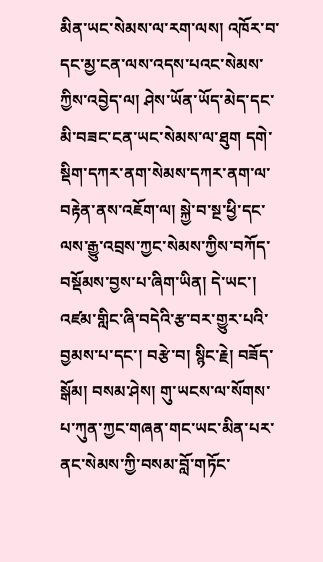མིན་ཡང་སེམས་ལ་རག་ལས། འཁོར་བ་དང་མྱ་ངན་ལས་འདས་པའང་སེམས་ཀྱིས་འབྱེད་ལ། ཤེས་ཡོན་ཡོད་མེད་དང་མི་བཟང་ངན་ཡང་སེམས་ལ་ཐུག དགེ་སྡིག་དཀར་ནག་སེམས་དཀར་ནག་ལ་བརྟེན་ནས་འཇོག་ལ། སྐྱེ་བ་སྔ་ཕྱི་དང་ལས་རྒྱུ་འབྲས་ཀྱང་སེམས་ཀྱིས་བཀོད་བསྡོམས་བྱས་པ་ཞིག་ཡིན། དེ་ཡང་། འཛམ་གླིང་ཞི་བདེའི་རྩ་བར་གྱུར་པའི་བྱམས་པ་དང་། བརྩེ་བ། སྙིང་རྗེ། བཟོད་སྒོམ། བསམ་ཤེས། གུ་ཡངས་ལ་སོགས་པ་ཀུན་ཀྱང་གཞན་གང་ཡང་མིན་པར་ནང་སེམས་ཀྱི་བསམ་བློ་གཏོང་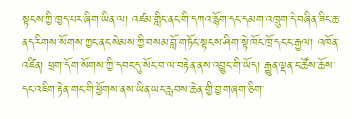སྟངས་ཀྱི་ཁྱད་པར་ཞིག་ཡིན་ལ། འཛམ་གླིང་ནང་གི་དཀའ་རྙོག་དང་དམག་འཁྲུག་དེ་བཞིན་ཟིང་ཆ་ནད་རིགས་སོགས་ཀྱང་ནང་སེམས་ཀྱི་བསམ་བློ་གཏོང་སྟངས་ཤིག་སྟེ་ཁོང་ཁྲོ་དང་ང་རྒྱལ། འཁོན་འཛིན། ཕྲག་དོག་སོགས་ཀྱི་དབང་དུ་སོང་བ་ལ་བརྟེན་ནས་འབྱུང་གི་ཡོད། རྒྱུན་ལྡན་ང་ཚོས་ཆོས་དང་འཇིག་རྟེན་གང་གི་ཕྱོགས་ནས་ཡིན་ཡང་རླབས་ཆེན་གྱི་བྱ་གཞག་ཅིག་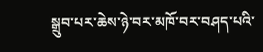སྒྲུབ་པར་ཆེས་ཉེ་བར་མཁོ་བར་བཤད་པའི་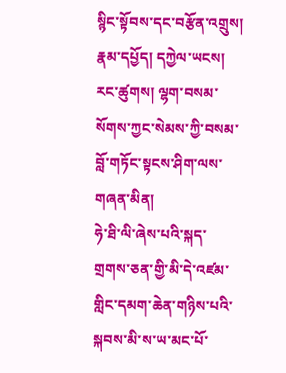སྙིང་སྟོབས་དང་བརྩོན་འགྲུས། རྣམ་དཔྱོད། དཀྱེལ་ཡངས། རང་ཚུགས། ལྷག་བསམ་སོགས་ཀྱང་སེམས་ཀྱི་བསམ་བློ་གཏོང་སྟངས་ཤིག་ལས་གཞན་མིན།
ཧེ་ཐི་ལི་ཞེས་པའི་སྐད་གྲགས་ཅན་གྱི་མི་དེ་འཛམ་གླིང་དམག་ཆེན་གཉིས་པའི་སྐབས་མི་ས་ཡ་མང་པོ་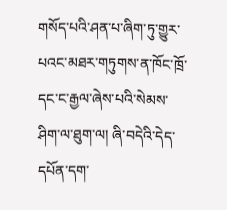གསོད་པའི་ཤན་པ་ཞིག་ཏུ་གྱུར་པའང་མཐར་གཏུགས་ན་ཁོང་ཁྲོ་དང་ང་རྒྱལ་ཞེས་པའི་སེམས་ཤིག་ལ་ཐུག་ལ། ཞི་བདེའི་དེད་དཔོན་དག་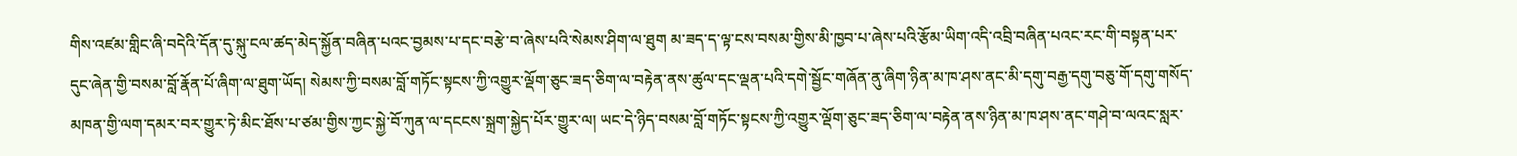གིས་འཛམ་གླིང་ཞི་བདེའི་དོན་དུ་སྐུ་ངལ་ཚད་མེད་སྐྱོན་བཞིན་པའང་བྱམས་པ་དང་བརྩེ་བ་ཞེས་པའི་སེམས་ཤིག་ལ་ཐུག མ་ཟད་ད་ལྟ་ངས་བསམ་གྱིས་མི་ཁྱབ་པ་ཞེས་པའི་རྩོམ་ཡིག་འདི་འབྲི་བཞིན་པའང་རང་གི་བསྟན་པར་དུང་ཞེན་གྱི་བསམ་བློ་རྣོན་པོ་ཞིག་ལ་ཐུག་ཡོད། སེམས་ཀྱི་བསམ་བློ་གཏོང་སྟངས་ཀྱི་འགྱུར་ལྡོག་ཅུང་ཟད་ཅིག་ལ་བརྟེན་ནས་ཚུལ་དང་ལྡན་པའི་དགེ་སྦྱོང་གཞོན་ནུ་ཞིག་ཉིན་མ་ཁ་ཤས་ནང་མི་དགུ་བརྒྱ་དགུ་བཅུ་གོ་དགུ་གསོད་མཁན་གྱི་ལག་དམར་བར་གྱུར་ཏེ་མིང་ཐོས་པ་ཙམ་གྱིས་ཀྱང་སྐྱེ་བོ་ཀུན་ལ་དངངས་སྐྲག་སྐྱེད་པོར་གྱུར་ལ། ཡང་དེ་ཉིད་བསམ་བློ་གཏོང་སྟངས་ཀྱི་འགྱུར་ལྡོག་ཅུང་ཟད་ཅིག་ལ་བརྟེན་ནས་ཉིན་མ་ཁ་ཤས་ནང་གཤེ་བ་ལའང་སླར་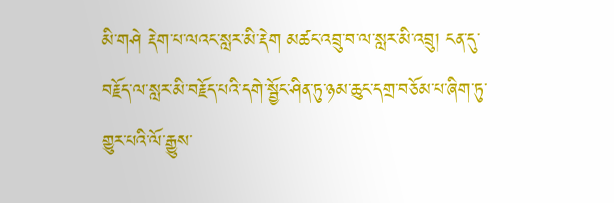མི་གཤེ རྡེག་པ་ལའང་སླར་མི་རྡེག མཚང་འབྲུ་བ་ལ་སླར་མི་འབྲུ། ངན་དུ་བརྗོད་ལ་སླར་མི་བརྗོད་པའི་དགེ་སྦྱོང་ཤིན་ཏུ་ཉམ་ཆུང་དགྲ་བཅོམ་པ་ཞིག་ཏུ་གྱུར་པའི་ལོ་རྒྱུས་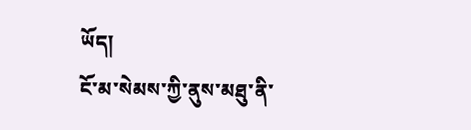ཡོད།
ངོ་མ་སེམས་ཀྱི་ནུས་མཐུ་ནི་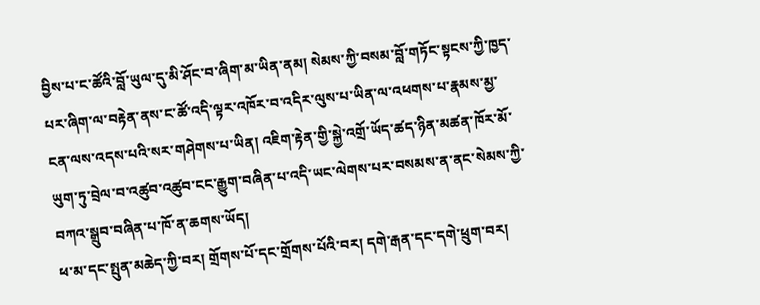བྱིས་པ་ང་ཚོའི་བློ་ཡུལ་དུ་མི་ཤོང་བ་ཞིག་མ་ཡིན་ནམ། སེམས་ཀྱི་བསམ་བློ་གཏོང་སྟངས་ཀྱི་ཁྱད་པར་ཞིག་ལ་བརྟེན་ནས་ང་ཚོ་འདི་ལྟར་འཁོར་བ་འདིར་ལུས་པ་ཡིན་ལ་འཕགས་པ་རྣམས་མྱ་ངན་ལས་འདས་པའི་སར་གཤེགས་པ་ཡིན། འཇིག་རྟེན་གྱི་སྐྱེ་འགྲོ་ཡོད་ཚད་ཉིན་མཚན་ཁོར་མོ་ཡུག་ཏུ་བྲེལ་བ་འཚུབ་འཚུབ་ངང་རྒྱུག་བཞིན་པ་འདི་ཡང་ལེགས་པར་བསམས་ན་ནང་སེམས་ཀྱི་བཀའ་སྒྲུབ་བཞིན་པ་ཁོ་ན་ཆགས་ཡོད།
ཕ་མ་དང་སྤུན་མཆེད་ཀྱི་བར། གྲོགས་པོ་དང་གྲོགས་པོའི་བར། དགེ་རྒན་དང་དགེ་ཕྲུག་བར།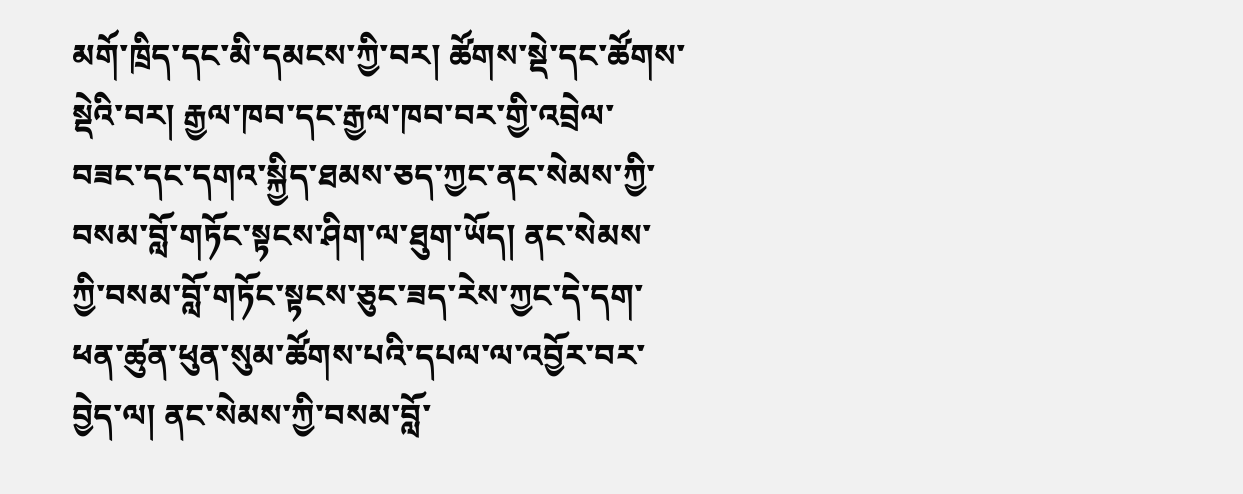མགོ་ཁྲིད་དང་མི་དམངས་ཀྱི་བར། ཚོགས་སྡེ་དང་ཚོགས་སྡེའི་བར། རྒྱལ་ཁབ་དང་རྒྱལ་ཁབ་བར་གྱི་འབྲེལ་བཟང་དང་དགའ་སྐྱིད་ཐམས་ཅད་ཀྱང་ནང་སེམས་ཀྱི་བསམ་བློ་གཏོང་སྟངས་ཤིག་ལ་ཐུག་ཡོད། ནང་སེམས་ཀྱི་བསམ་བློ་གཏོང་སྟངས་ཅུང་ཟད་རེས་ཀྱང་དེ་དག་ཕན་ཚུན་ཕུན་སུམ་ཚོགས་པའི་དཔལ་ལ་འབྱོར་བར་བྱེད་ལ། ནང་སེམས་ཀྱི་བསམ་བློ་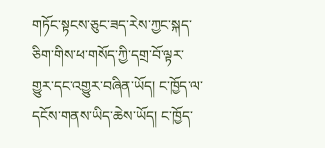གཏོང་སྟངས་ཅུང་ཟད་རེས་ཀྱང་སྐད་ཅིག་གིས་ཕ་གསོད་ཀྱི་དགྲ་བོ་ལྟར་གྱུར་དང་འགྱུར་བཞིན་ཡོད། ང་ཁྱོད་ལ་དངོས་གནས་ཡིད་ཆེས་ཡོད། ང་ཁྱོད་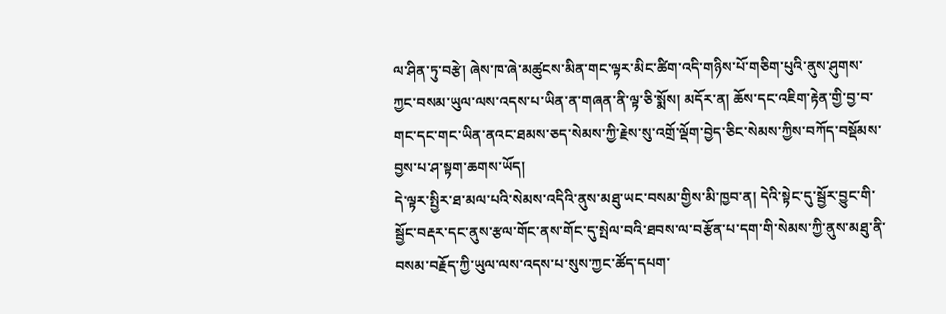ལ་ཤིན་ཏུ་བརྩེ། ཞེས་ཁ་ཞེ་མཚུངས་མིན་གང་ལྟར་མིང་ཚིག་འདི་གཉིས་པོ་གཅིག་པུའི་ནུས་ཤུགས་ཀྱང་བསམ་ཡུལ་ལས་འདས་པ་ཡིན་ན་གཞན་ནི་ལྟ་ཅི་སྨོས། མདོར་ན། ཆོས་དང་འཇིག་རྟེན་གྱི་བྱ་བ་གང་དང་གང་ཡིན་ནའང་ཐམས་ཅད་སེམས་ཀྱི་རྗེས་སུ་འགྲོ་ལྡོག་བྱེད་ཅིང་སེམས་ཀྱིས་བཀོད་བསྡོམས་བྱས་པ་ཤ་སྟག་ཆགས་ཡོད།
དེ་ལྟར་སྤྱིར་ཐ་མལ་པའི་སེམས་འདིའི་ནུས་མཐུ་ཡང་བསམ་གྱིས་མི་ཁྱབ་ན། དེའི་སྟེང་དུ་སྦྱོར་བྱུང་གི་སྦྱོང་བརྡར་དང་ནུས་རྩལ་གོང་ནས་གོང་དུ་སྤེལ་བའི་ཐབས་ལ་བརྩོན་པ་དག་གི་སེམས་ཀྱི་ནུས་མཐུ་ནི་བསམ་བརྗོད་ཀྱི་ཡུལ་ལས་འདས་པ་སུས་ཀྱང་ཚོད་དཔག་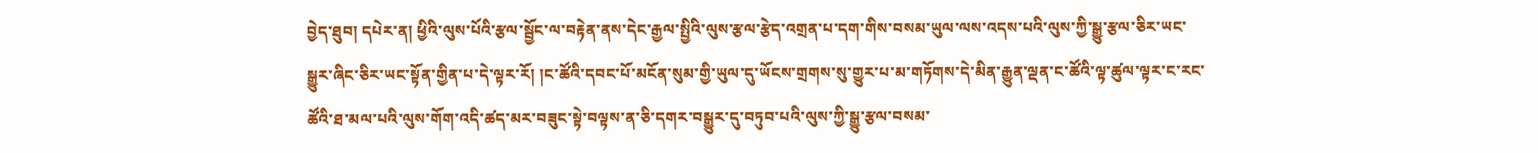བྱེད་ཐུབ། དཔེར་ན། ཕྱིའི་ལུས་པོའི་རྩལ་སྦྱོང་ལ་བརྟེན་ནས་དེང་རྒྱལ་སྤྱིའི་ལུས་རྩལ་རྩེད་འགྲན་པ་དག་གིས་བསམ་ཡུལ་ལས་འདས་པའི་ལུས་ཀྱི་སྒྱུ་རྩལ་ཅིར་ཡང་སྒྱུར་ཞིང་ཅིར་ཡང་སྟོན་གྱིན་པ་དེ་ལྟར་རོ། །ང་ཚོའི་དབང་པོ་མངོན་སུམ་གྱི་ཡུལ་དུ་ཡོངས་གྲགས་སུ་གྱུར་པ་མ་གཏོགས་དེ་མིན་རྒྱུན་ལྡན་ང་ཚོའི་ལྟ་ཚུལ་ལྟར་ང་རང་ཚོའི་ཐ་མལ་པའི་ལུས་གོག་འདི་ཚད་མར་བཟུང་སྟེ་བལྟས་ན་ཅི་དགར་བསྒྱུར་དུ་བཏུབ་པའི་ལུས་ཀྱི་སྒྱུ་རྩལ་བསམ་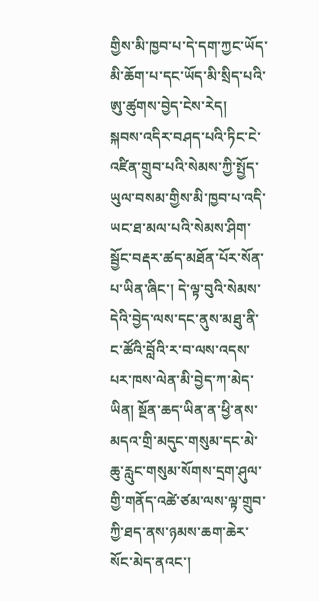གྱིས་མི་ཁྱབ་པ་དེ་དག་ཀྱང་ཡོད་མི་ཆོག་པ་དང་ཡོད་མི་སྲིད་པའི་ཨུ་ཚུགས་བྱེད་ངེས་རེད།
སྐབས་འདིར་བཤད་པའི་ཏིང་ངེ་འཛིན་གྲུབ་པའི་སེམས་ཀྱི་སྤྱོད་ཡུལ་བསམ་གྱིས་མི་ཁྱབ་པ་འདི་ཡང་ཐ་མལ་པའི་སེམས་ཤིག་སྦྱོང་བརྡར་ཚད་མཐོན་པོར་སོན་པ་ཡིན་ཞིང་། དེ་ལྟ་བུའི་སེམས་དེའི་བྱེད་ལས་དང་ནུས་མཐུ་ནི་ང་ཚོའི་བློའི་ར་བ་ལས་འདས་པར་ཁས་ལེན་མི་བྱེད་ཀ་མེད་ཡིན། སྔོན་ཆད་ཡིན་ན་ཕྱི་ནས་མདའ་གྲི་མདུང་གསུམ་དང་མེ་ཆུ་རླུང་གསུམ་སོགས་དྲག་ཤུལ་གྱི་གནོད་འཚེ་ཙམ་ལས་ལྟ་གྲུབ་ཀྱི་ཐད་ནས་ཉམས་ཆག་ཆེར་སོང་མེད་ནའང་།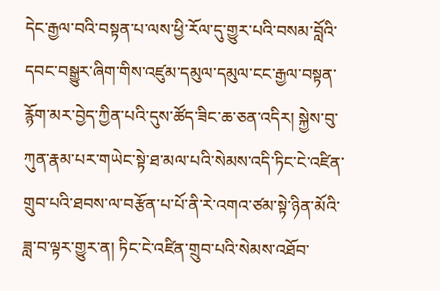དེང་རྒྱལ་བའི་བསྟན་པ་ལས་ཕྱི་རོལ་དུ་གྱུར་པའི་བསམ་བློའི་དབང་བསྒྱུར་ཞིག་གིས་འཛུམ་དམུལ་དམུལ་ངང་རྒྱལ་བསྟན་རྙོག་མར་བྱེད་ཀྱིན་པའི་དུས་ཚོད་ཟིང་ཆ་ཅན་འདིར། སྐྱེས་བུ་ཀུན་རྣམ་པར་གཡེང་སྟེ་ཐ་མལ་པའི་སེམས་འདི་ཏིང་ངེ་འཛིན་གྲུབ་པའི་ཐབས་ལ་བརྩོན་པ་པོ་ནི་རེ་འགའ་ཙམ་སྟེ་ཉིན་མོའི་ཟླ་བ་ལྟར་གྱུར་ན། ཏིང་ངེ་འཛིན་གྲུབ་པའི་སེམས་འཐོབ་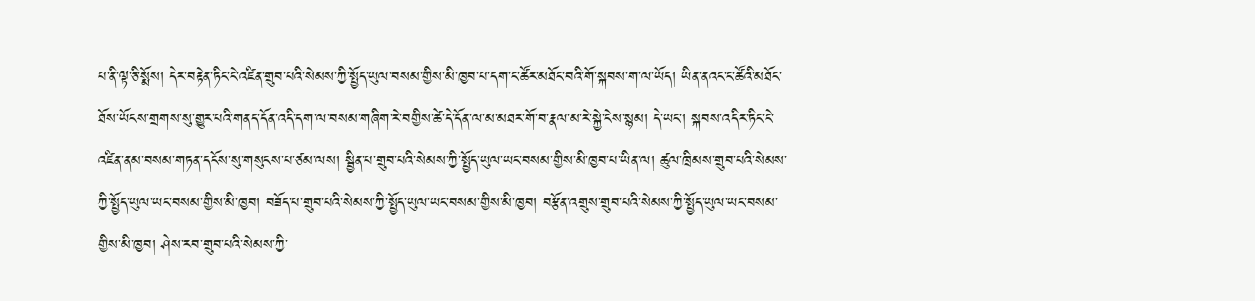པ་ནི་ལྟ་ཅི་སྨོས། དེར་བརྟེན་ཏིང་ངེ་འཛིན་གྲུབ་པའི་སེམས་ཀྱི་སྤྱོད་ཡུལ་བསམ་གྱིས་མི་ཁྱབ་པ་དག་ང་ཚོར་མཐོང་བའི་གོ་སྐབས་ག་ལ་ཡོད། ཡིན་ནའང་ང་ཚོའི་མཐོང་ཐོས་ཡོངས་གྲགས་སུ་གྱུར་པའི་གནད་དོན་འདི་དག་ལ་བསམ་གཞིག་རེ་བགྱིས་ཚེ་དེ་དོན་ལ་མ་མཐར་གོ་བ་རྣལ་མ་རེ་སྐྱེ་ངེས་སྙམ། དེ་ཡང་། སྐབས་འདིར་ཏིང་ངེ་འཛིན་ནམ་བསམ་གཏན་དངོས་སུ་གསུངས་པ་ཙམ་ལས། སྦྱིན་པ་གྲུབ་པའི་སེམས་ཀྱི་སྤྱོད་ཡུལ་ཡང་བསམ་གྱིས་མི་ཁྱབ་པ་ཡིན་ལ། ཚུལ་ཁྲིམས་གྲུབ་པའི་སེམས་ཀྱི་སྤྱོད་ཡུལ་ཡང་བསམ་གྱིས་མི་ཁྱབ། བཟོད་པ་གྲུབ་པའི་སེམས་ཀྱི་སྤྱོད་ཡུལ་ཡང་བསམ་གྱིས་མི་ཁྱབ། བརྩོན་འགྲུས་གྲུབ་པའི་སེམས་ཀྱི་སྤྱོད་ཡུལ་ཡང་བསམ་གྱིས་མི་ཁྱབ། ཤེས་རབ་གྲུབ་པའི་སེམས་ཀྱི་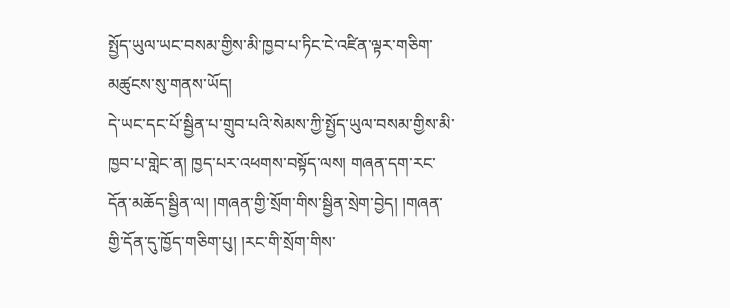སྤྱོད་ཡུལ་ཡང་བསམ་གྱིས་མི་ཁྱབ་པ་ཏིང་ངེ་འཛིན་ལྟར་གཅིག་མཚུངས་སུ་གནས་ཡོད།
དེ་ཡང་དང་པོ་སྦྱིན་པ་གྲུབ་པའི་སེམས་ཀྱི་སྤྱོད་ཡུལ་བསམ་གྱིས་མི་ཁྱབ་པ་གླེང་ན། ཁྱད་པར་འཕགས་བསྟོད་ལས། གཞན་དག་རང་དོན་མཆོད་སྦྱིན་ལ། །གཞན་གྱི་སྲོག་གིས་སྦྱིན་སྲེག་བྱེད། །གཞན་གྱི་དོན་དུ་ཁྱོད་གཅིག་པུ། །རང་གི་སྲོག་གིས་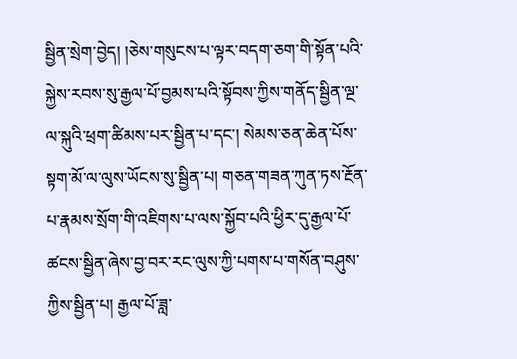སྦྱིན་སྲེག་བྱེད། །ཅེས་གསུངས་པ་ལྟར་བདག་ཅག་གི་སྟོན་པའི་སྐྱེས་རབས་སུ་རྒྱལ་པོ་བྱམས་པའི་སྟོབས་ཀྱིས་གནོད་སྦྱིན་ལྔ་ལ་སྐུའི་ཕྲག་ཚིམས་པར་སྦྱིན་པ་དང་། སེམས་ཅན་ཆེན་པོས་སྟག་མོ་ལ་ལུས་ཡོངས་སུ་སྦྱིན་པ། གཅན་གཟན་ཀུན་ཏས་རྔོན་པ་རྣམས་སྲོག་གི་འཇིགས་པ་ལས་སྐྱོབ་པའི་ཕྱིར་དུ་རྒྱལ་པོ་ཚངས་སྦྱིན་ཞེས་བྱ་བར་རང་ལུས་ཀྱི་པགས་པ་གསོན་བཤུས་ཀྱིས་སྦྱིན་པ། རྒྱལ་པོ་ཟླ་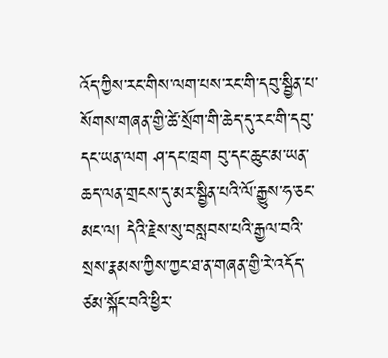འོད་ཀྱིས་རང་གིས་ལག་པས་རང་གི་དབུ་སྦྱིན་པ་སོགས་གཞན་གྱི་ཚེ་སྲོག་གི་ཆེད་དུ་རང་གི་དབུ་དང་ཡན་ལག ཤ་དང་ཁྲག བུ་དང་ཆུང་མ་ཡན་ཆད་ལན་གྲངས་དུ་མར་སྦྱིན་པའི་ལོ་རྒྱུས་ཧ་ཅང་མང་ལ། དེའི་རྗེས་སུ་བསླབས་པའི་རྒྱལ་བའི་སྲས་རྣམས་ཀྱིས་ཀྱང་ཐ་ན་གཞན་གྱི་རེ་འདོད་ཙམ་སྐོང་བའི་ཕྱིར་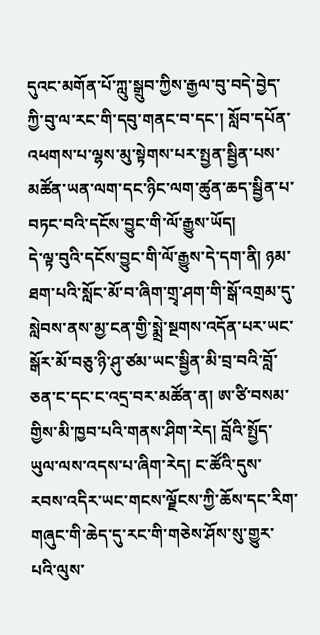དུའང་མགོན་པོ་ཀླུ་སྒྲུབ་ཀྱིས་རྒྱལ་བུ་བདེ་བྱེད་ཀྱི་བུ་ལ་རང་གི་དབུ་གནང་བ་དང་། སློབ་དཔོན་འཕགས་པ་ལྷས་མུ་སྟེགས་པར་སྤྱན་སྦྱིན་པས་མཚོན་ཡན་ལག་དང་ཉིང་ལག་ཚུན་ཆད་སྦྱིན་པ་བཏང་བའི་དངོས་བྱུང་གི་ལོ་རྒྱུས་ཡོད།
དེ་ལྟ་བུའི་དངོས་བྱུང་གི་ལོ་རྒྱུས་དེ་དག་ནི། ཉམ་ཐག་པའི་སློང་མོ་བ་ཞིག་གྲྭ་ཤག་གི་སྒོ་འགྲམ་དུ་སླེབས་ནས་མྱ་ངན་གྱི་སྨྲེ་སྔགས་འདོན་པར་ཡང་སྒོར་མོ་བཅུ་ཉི་ཤུ་ཙམ་ཡང་སྦྱིན་མི་བྲ་བའི་བློ་ཅན་ང་དང་ང་འདྲ་བར་མཚོན་ན། ཨ་ཙི་བསམ་གྱིས་མི་ཁྱབ་པའི་གནས་ཤིག་རེད། བློའི་སྤྱོད་ཡུལ་ལས་འདས་པ་ཞིག་རེད། ང་ཚོའི་དུས་རབས་འདིར་ཡང་གངས་ལྗོངས་ཀྱི་ཆོས་དང་རིག་གཞུང་གི་ཆེད་དུ་རང་གི་གཅེས་ཤོས་སུ་གྱུར་པའི་ལུས་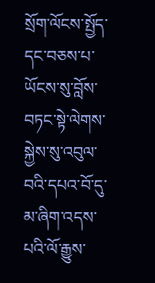སྲོག་ལོངས་སྤྱོད་དང་བཅས་པ་ཡོངས་སུ་བློས་བཏང་སྟེ་ལེགས་སྐྱེས་སུ་འབུལ་བའི་དཔའ་བོ་དུ་མ་ཞིག་འདས་པའི་ལོ་རྒྱུས་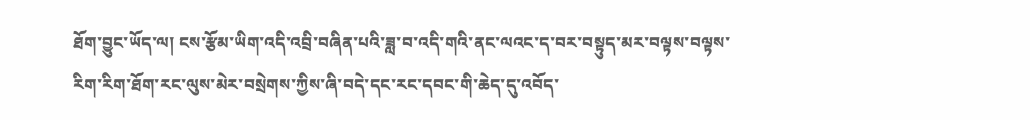ཐོག་བྱུང་ཡོད་ལ། ངས་རྩོམ་ཡིག་འདི་འབྲི་བཞིན་པའི་ཟླ་བ་འདི་གའི་ནང་ལའང་ད་བར་བསྟུད་མར་བལྟས་བལྟས་རིག་རིག་ཐོག་རང་ལུས་མེར་བསྲེགས་ཀྱིས་ཞི་བདེ་དང་རང་དབང་གི་ཆེད་དུ་འབོད་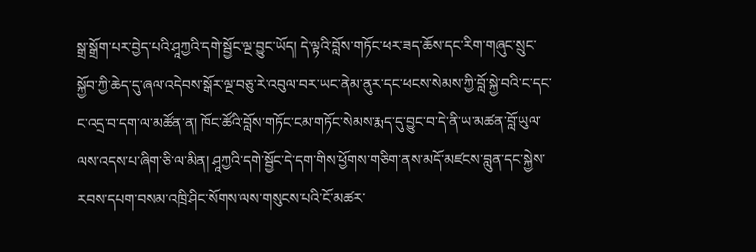སྒྲ་སྒྲོག་པར་བྱེད་པའི་ཤཱཀྱའི་དགེ་སྦྱོང་ལྔ་བྱུང་ཡོད། དེ་ལྟའི་བློས་གཏོང་ཕར་ཟད་ཆོས་དང་རིག་གཞུང་སྲུང་སྐྱོབ་ཀྱི་ཆེད་དུ་ཞལ་འདེབས་སྒོར་ལྔ་བཅུ་རེ་འབུལ་བར་ཡང་ནེམ་ནུར་དང་ཕངས་སེམས་ཀྱི་བློ་སྐྱེ་བའི་ང་དང་ང་འདྲ་བ་དག་ལ་མཚོན་ན། ཁོང་ཚོའི་བློས་གཏོང་ངམ་གཏོང་སེམས་རྨད་དུ་བྱུང་བ་དེ་ནི་ཡ་མཚན་བློ་ཡུལ་ལས་འདས་པ་ཞིག་ཅི་ལ་མིན། ཤཱཀྱའི་དགེ་སྦྱོང་དེ་དག་གིས་ཕྱོགས་གཅིག་ནས་མདོ་མཛངས་བླུན་དང་སྐྱེས་རབས་དཔག་བསམ་འཁྲི་ཤིང་སོགས་ལས་གསུངས་པའི་ངོ་མཚར་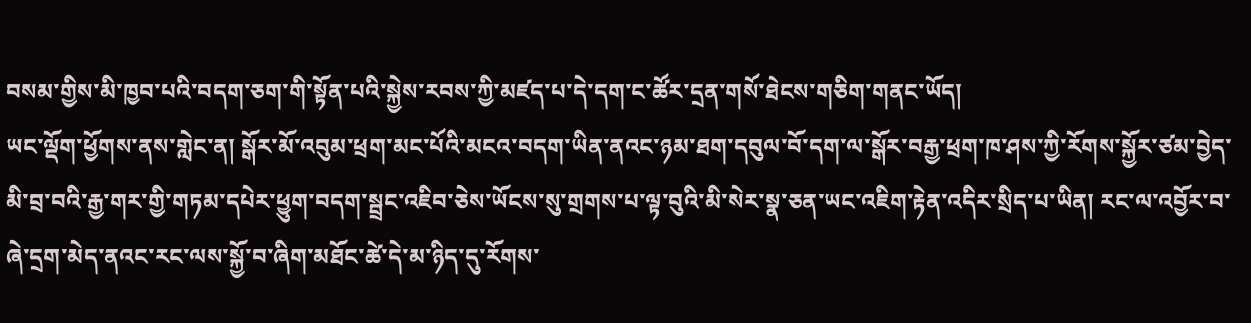བསམ་གྱིས་མི་ཁྱབ་པའི་བདག་ཅག་གི་སྟོན་པའི་སྐྱེས་རབས་ཀྱི་མཛད་པ་དེ་དག་ང་ཚོར་དྲན་གསོ་ཐེངས་གཅིག་གནང་ཡོད།
ཡང་ལྡོག་ཕྱོགས་ནས་གླེང་ན། སྒོར་མོ་འབུམ་ཕྲག་མང་པོའི་མངའ་བདག་ཡིན་ནའང་ཉམ་ཐག་དབུལ་བོ་དག་ལ་སྒོར་བརྒྱ་ཕྲག་ཁ་ཤས་ཀྱི་རོགས་སྐྱོར་ཙམ་བྱེད་མི་བྲ་བའི་རྒྱ་གར་གྱི་གཏམ་དཔེར་ཕྱུག་བདག་སྦྲང་འཇིབ་ཅེས་ཡོངས་སུ་གྲགས་པ་ལྟ་བུའི་མི་སེར་སྣ་ཅན་ཡང་འཇིག་རྟེན་འདིར་སྲིད་པ་ཡིན། རང་ལ་འབྱོར་བ་ཞེ་དྲག་མེད་ནའང་རང་ལས་སྐྱོ་བ་ཞིག་མཐོང་ཚེ་དེ་མ་ཉིད་དུ་རོགས་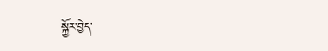སྐྱོར་བྱེད་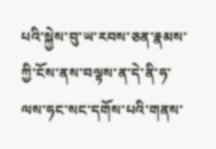པའི་སྐྱེས་བུ་ཡ་རབས་ཅན་རྣམས་ཀྱི་ངོས་ནས་བལྟས་ན་དེ་ནི་ཧ་ལས་ཧང་སང་དགོས་པའི་གནས་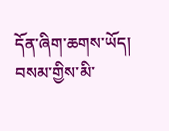དོན་ཞིག་ཆགས་ཡོད། བསམ་གྱིས་མི་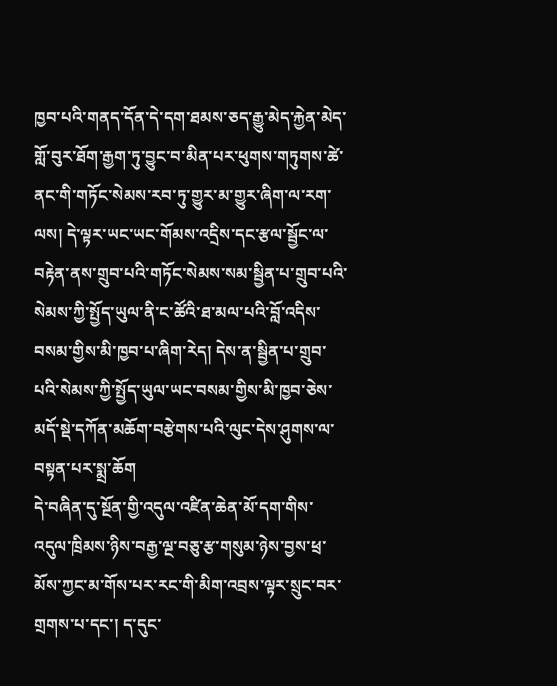ཁྱབ་པའི་གནད་དོན་དེ་དག་ཐམས་ཅད་རྒྱུ་མེད་རྐྱེན་མེད་གློ་བུར་ཐོག་རྒྱག་ཏུ་བྱུང་བ་མིན་པར་ཕུགས་གཏུགས་ཚེ་ནང་གི་གཏོང་སེམས་རབ་ཏུ་གྱུར་མ་གྱུར་ཞིག་ལ་རག་ལས། དེ་ལྟར་ཡང་ཡང་གོམས་འདྲིས་དང་རྩལ་སྦྱོང་ལ་བརྟེན་ནས་གྲུབ་པའི་གཏོང་སེམས་སམ་སྦྱིན་པ་གྲུབ་པའི་སེམས་ཀྱི་སྤྱོད་ཡུལ་ནི་ང་ཚོའི་ཐ་མལ་པའི་བློ་འདིས་བསམ་གྱིས་མི་ཁྱབ་པ་ཞིག་རེད། དེས་ན་སྦྱིན་པ་གྲུབ་པའི་སེམས་ཀྱི་སྤྱོད་ཡུལ་ཡང་བསམ་གྱིས་མི་ཁྱབ་ཅེས་མདོ་སྡེ་དཀོན་མཆོག་བརྩེགས་པའི་ལུང་དེས་ཤུགས་ལ་བསྟན་པར་སྨྲ་ཆོག
དེ་བཞིན་དུ་སྔོན་གྱི་འདུལ་འཛིན་ཆེན་མོ་དག་གིས་འདུལ་ཁྲིམས་ཉིས་བརྒྱ་ལྔ་བཅུ་རྩ་གསུམ་ཉེས་བྱས་ཕྲ་མོས་ཀྱང་མ་གོས་པར་རང་གི་མིག་འབྲས་ལྟར་སྲུང་བར་གྲགས་པ་དང་། ད་དུང་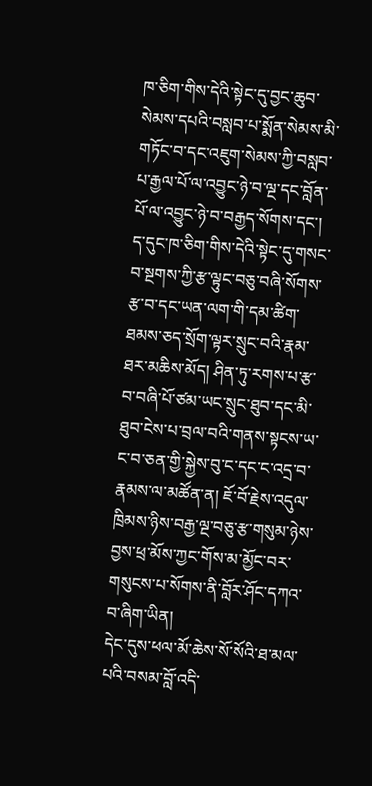ཁ་ཅིག་གིས་དེའི་སྟེང་དུ་བྱང་ཆུབ་སེམས་དཔའི་བསླབ་པ་སྨོན་སེམས་མི་གཏོང་བ་དང་འཇུག་སེམས་ཀྱི་བསླབ་པ་རྒྱལ་པོ་ལ་འབྱུང་ཉེ་བ་ལྔ་དང་བློན་པོ་ལ་འབྱུང་ཉེ་བ་བརྒྱད་སོགས་དང་། ད་དུང་ཁ་ཅིག་གིས་དེའི་སྟེང་དུ་གསང་བ་སྔགས་ཀྱི་རྩ་ལྟུང་བཅུ་བཞི་སོགས་རྩ་བ་དང་ཡན་ལག་གི་དམ་ཚིག་ཐམས་ཅད་སྲོག་ལྟར་སྲུང་བའི་རྣམ་ཐར་མཆིས་མོད། ཤིན་ཏུ་རགས་པ་རྩ་བ་བཞི་པོ་ཙམ་ཡང་སྲུང་ཐུབ་དང་མི་ཐུབ་ངེས་པ་བྲལ་བའི་གནས་སྟངས་ཡ་ང་བ་ཅན་གྱི་སྐྱེས་བུ་ང་དང་ང་འདྲ་བ་རྣམས་ལ་མཚོན་ན། ཇོ་བོ་རྗེས་འདུལ་ཁྲིམས་ཉིས་བརྒྱ་ལྔ་བཅུ་རྩ་གསུམ་ཉེས་བྱས་ཕྲ་མོས་ཀྱང་གོས་མ་མྱོང་བར་གསུངས་པ་སོགས་ནི་བློར་ཤོང་དཀའ་བ་ཞིག་ཡིན།
དེང་དུས་ཕལ་མོ་ཆེས་སོ་སོའི་ཐ་མལ་པའི་བསམ་བློ་འདི་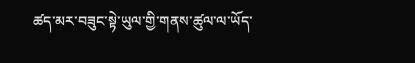ཚད་མར་བཟུང་སྟེ་ཡུལ་གྱི་གནས་ཚུལ་ལ་ཡོད་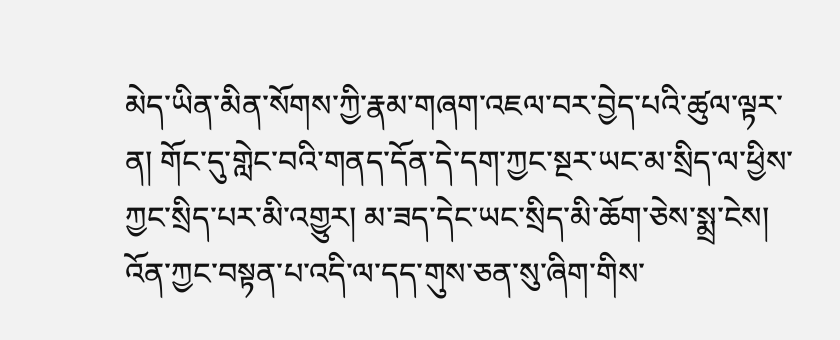མེད་ཡིན་མིན་སོགས་ཀྱི་རྣམ་གཞག་འཇལ་བར་བྱེད་པའི་ཚུལ་ལྟར་ན། གོང་དུ་གླེང་བའི་གནད་དོན་དེ་དག་ཀྱང་སྔར་ཡང་མ་སྲིད་ལ་ཕྱིས་ཀྱང་སྲིད་པར་མི་འགྱུར། མ་ཟད་དེང་ཡང་སྲིད་མི་ཆོག་ཅེས་སྨྲ་ངེས། འོན་ཀྱང་བསྟན་པ་འདི་ལ་དད་གུས་ཅན་སུ་ཞིག་གིས་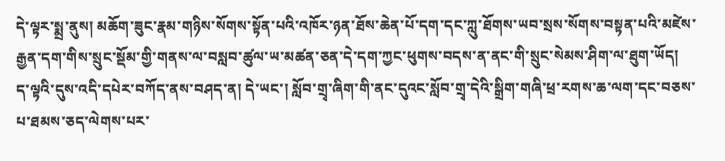དེ་ལྟར་སྨྲ་ནུས། མཆོག་ཟུང་རྣམ་གཉིས་སོགས་སྟོན་པའི་འཁོར་ཉན་ཐོས་ཆེན་པོ་དག་དང་ཀླུ་ཐོགས་ཡབ་སྲས་སོགས་བསྟན་པའི་མཛེས་རྒྱན་དག་གིས་སྲུང་སྡོམ་གྱི་གནས་ལ་བསླབ་ཚུལ་ཡ་མཚན་ཅན་དེ་དག་ཀྱང་ཕུགས་བདས་ན་ནང་གི་སྲུང་སེམས་ཤིག་ལ་ཐུག་ཡོད།
ད་ལྟའི་དུས་འདི་དཔེར་བཀོད་ནས་བཤད་ན། དེ་ཡང་། སློབ་གྲྭ་ཞིག་གི་ནང་དུའང་སློབ་གྲྭ་དེའི་སྒྲིག་གཞི་ཕྲ་རགས་ཆ་ལག་དང་བཅས་པ་ཐམས་ཅད་ལེགས་པར་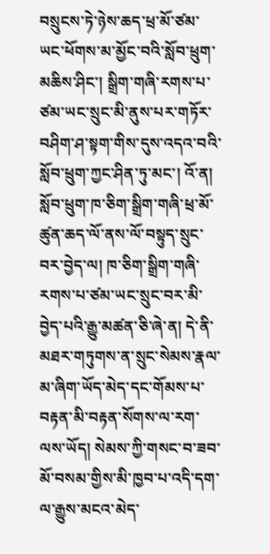བསྲུངས་ཏེ་ཉེས་ཆད་ཕྲ་མོ་ཙམ་ཡང་ཕོགས་མ་མྱོང་བའི་སློབ་ཕྲུག་མཆིས་ཤིང་། སྒྲིག་གཞི་རགས་པ་ཙམ་ཡང་སྲུང་མི་ནུས་པར་གཏོར་བཤིག་ཤ་སྟག་གིས་དུས་འདའ་བའི་སློབ་ཕྲུག་ཀྱང་ཤིན་ཏུ་མང་། འོ་ན། སློབ་ཕྲུག་ཁ་ཅིག་སྒྲིག་གཞི་ཕྲ་མོ་ཚུན་ཆད་ལོ་ནས་ལོ་བསྟུད་སྲུང་བར་བྱེད་ལ། ཁ་ཅིག་སྒྲིག་གཞི་རགས་པ་ཙམ་ཡང་སྲུང་བར་མི་བྱེད་པའི་རྒྱུ་མཚན་ཅི་ཞེ་ན། དེ་ནི་མཐར་གཏུགས་ན་སྲུང་སེམས་རྣལ་མ་ཞིག་ཡོད་མེད་དང་གོམས་པ་བརྟན་མི་བརྟན་སོགས་ལ་རག་ལས་ཡོད། སེམས་ཀྱི་གསང་བ་ཟབ་མོ་བསམ་གྱིས་མི་ཁྱབ་པ་འདི་དག་ལ་རྒྱུས་མངའ་མེད་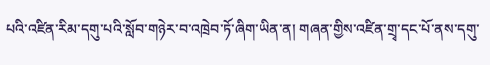པའི་འཛིན་རིམ་དགུ་པའི་སློབ་གཉེར་བ་འཁྲེབ་ཏོ་ཞིག་ཡིན་ན། གཞན་གྱིས་འཛིན་གྲྭ་དང་པོ་ནས་དགུ་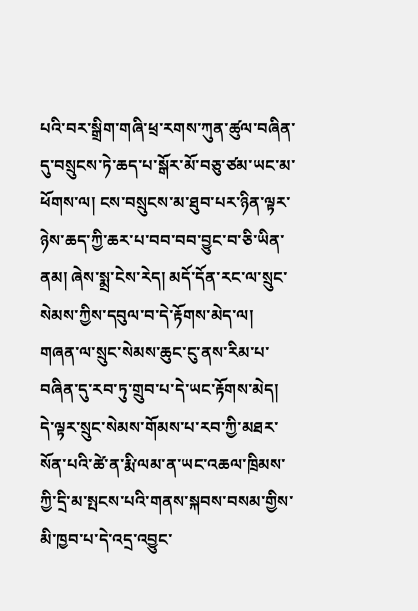པའི་བར་སྒྲིག་གཞི་ཕྲ་རགས་ཀུན་ཚུལ་བཞིན་དུ་བསྲུངས་ཏེ་ཆད་པ་སྒོར་མོ་བཅུ་ཙམ་ཡང་མ་ཕོགས་ལ། ངས་བསྲུངས་མ་ཐུབ་པར་ཉིན་ལྟར་ཉེས་ཆད་ཀྱི་ཆར་པ་བབ་བབ་བྱུང་བ་ཅི་ཡིན་ནམ། ཞེས་སྨྲ་ངེས་རེད། མདོ་དོན་རང་ལ་སྲུང་སེམས་ཀྱིས་དབུལ་བ་དེ་རྟོགས་མེད་ལ། གཞན་ལ་སྲུང་སེམས་ཆུང་ངུ་ནས་རིམ་པ་བཞིན་དུ་རབ་ཏུ་གྲུབ་པ་དེ་ཡང་རྟོགས་མེད། དེ་ལྟར་སྲུང་སེམས་གོམས་པ་རབ་ཀྱི་མཐར་སོན་པའི་ཚེ་ན་རྨི་ལམ་ན་ཡང་འཆལ་ཁྲིམས་ཀྱི་དྲི་མ་སྤངས་པའི་གནས་སྐབས་བསམ་གྱིས་མི་ཁྱབ་པ་དེ་འདྲ་འབྱུང་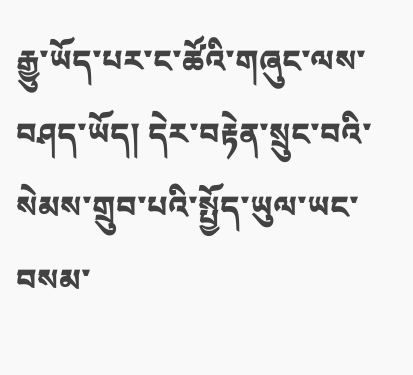རྒྱུ་ཡོད་པར་ང་ཚོའི་གཞུང་ལས་བཤད་ཡོད། དེར་བརྟེན་སྲུང་བའི་སེམས་གྲུབ་པའི་སྤྱོད་ཡུལ་ཡང་བསམ་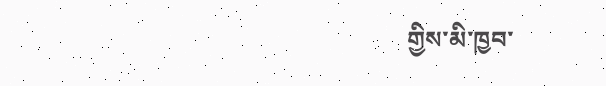གྱིས་མི་ཁྱབ་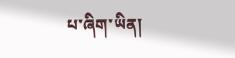པ་ཞིག་ཡིན།